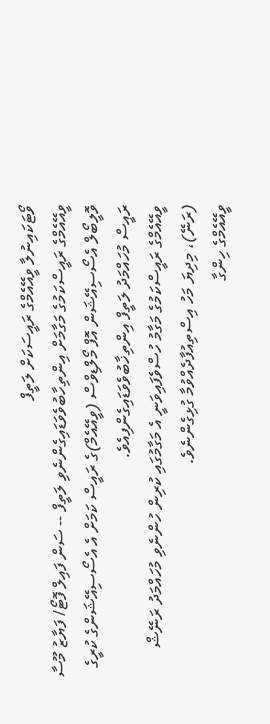ވޯޓަކައިނުލާ ވީއޭއެމްގެ ރައީސަކަށް ލަތީފް
ވީއޭއެމްގެ ރައީސްކަމުގެ މަގާމަށް އިންތިހާބުވެވަޑައިގެންނެވި ލަތީފް -- ސަން ފައިލް ފޮޓޯ/ ފަޔާޒު މޫސާ
ވޮލީބޯލް އެސޯސިއޭޝަން އޮފް މޯލްޑިވްސް (ވީއޭއެމް)ގެ ރައީސް ކަމަށް އެ އެސޯސިއޭޝަންގެ ކުރީގެ ރައީސް މުހައްމަދު ލަތީފް އިންތިޚާބުވެވަޑައިގެންފިއެވެ.
ވީއޭއެމްގެ ރައީސްކަމުގެ މަގާމު ހުސްވެފައިވަނީ އެ މަގާމުގައި ކުރިން ހުންނެވި މުހައްމަދު ރަނޭޝް (ރަނޭ)، މިދިޔަ މަހު އިސްތިއުފާދެއްވުމާ ގުޅިގެންނެވެ.
ވީއޭއެމްގެ ހިންގާ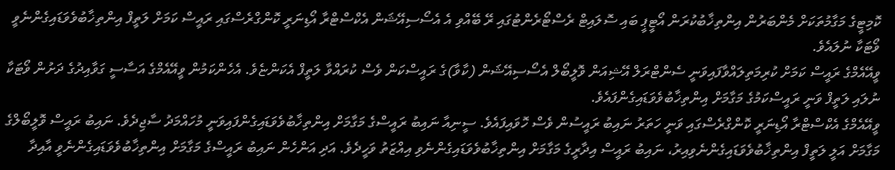ކޮމިޓީގެ މަގާމުތަކަށް މެންބަރުން އިންތިޚާބުކުރަން އޯޓީޕީ ބައި ސޮލައިޓް ރެސްޓޯރެންޓުގައި ރޭ ބޭއްވި އެ އެސޯސިއޭޝަން އެކްސްޓްރާ އޯޑިނަރީ ކޮންގްރެސްގައި ރައީސް ކަމަށް ލަތީފް އިންތިޚާބުވެވަޑައިގެންނެވީ ވޯޓަކާ ނުލައެވެ.
ވީއޭއެމްގެ ރައީސް ކަމަށް ކުރިމަތިލައްވާފައިވަނީ ސެންޓްރަލް އޭޝިއަން ވޮލީބޯލް އެސޯސިއޭޝަން (ކާވާ)ގެ ރައީސްކަން ވެސް ކުރައްވާ ލަތީފް އެކަންޏެވެ. އެހެންކަމުން ވީއޭއެމްގެ އަސާސީ ގަވާއިދުގެ ދަށުން ވޯޓަކާ ނުލައި ލަތީފް ވަނީ ރައީސްކަމުގެ މަގާމަށް އިންތިޚާބުވެވަޑައިގެންފައެވެ.
ވީއޭއެމްގެ އެކްސްޓްރާ އޯޑިނަރީ ކޮންގްރެސްގައި ވަނީ ހަތަރު ނައިބު ރައީސުން ވެސް ހޮވައިފައެވެ. ސީނިއާ ނައިބު ރައީސްގެ މަގާމަށް އިންތިޚާބުވެވަޑައިގެންފައިވަނީ މުހައްމަދު ސާޖިދެވެ. ނައިބު ރައީސް ވޮލީބޯލްގެ މަގާމަށް އަލީ ލަތީފް އިންތިޚާބުވެވަޑައިގެންނެވިއިރު، ނައިބު ރައީސް އިދާރީގެ މަގާމަށް އިންތިޚާބުވެވަޑައިގެންނެވި އިއްޒަތު ވަހީދެވެ. އަދި އަންހެން ނައިބު ރައީސްގެ މަގާމަށް އިންތިޚާބުވެވަޑައިގެންނެވީ އާއިދާ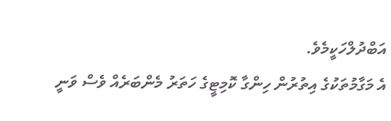އަބްދުލްހަކީމެވެ.
އެ މަގާމުތަކުގެ އިތުރުން ހިންގާ ކޮމިޓީގެ ހަތަރު މެންބަރެއް ވެސް ވަނީ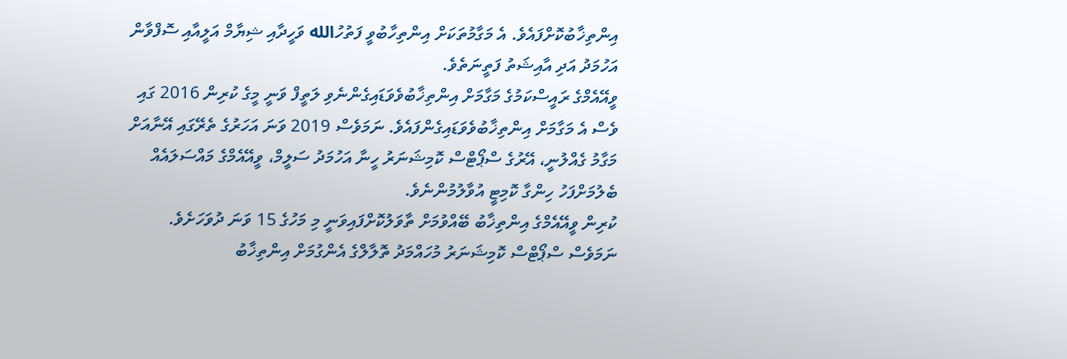އިންތިޚާބުކޮށްފައެވެ. އެ މަގާމުތަކަށް އިންތިހާބުވީ ފަތުހުالله ވަހީދާއި ޝިޔާމް އަލީއާއި ސޮފްވާން އަހުމަދު އަދި އާއިޝަތު ފަތީނަތެވެ.
ވީއޭއެމްގެ ރައީސްކަމުގެ މަގާމަށް އިންތިޚާބުވެވަޑައިގެންނެވި ލަތީފް ވަނީ މީގެ ކުރިން 2016 ގައި ވެސް އެ މަގާމަށް އިންތިޚާބުވެވަޑައިގެންފައެވެ. ނަމަވެސް 2019 ވަނަ އަހަރުގެ ތެރޭގައި އޭނާއަށް މަގާމު ގެއްލުނީ، އޭރުގެ ސްޕޯޓްސް ކޮމިޝަނަރު ހީނާ އަހުމަދު ސަލީމް، ވީއޭއެމްގެ މައްސަލައެއް ބެލުމަށްފަހު ހިންގާ ކޮމިޓީ އުވާލުމުންނެވެ.
ކުރިން ވީއޭއެމްގެ އިންތިޚާބު ބޭއްވުމަށް ތާވަލުކޮށްފައިވަނީ މި މަހުގެ 15 ވަނަ ދުވަހަށެވެ. ނަމަވެސް ސްޕޯޓްސް ކޮމިޝަނަރު މުހައްމަދު ތޮލާލްގެ އެންގުމަށް އިންތިޚާބު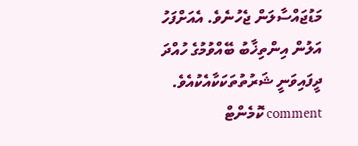މަޑުޖައްސާލަން ޖެހުނެވެ. އެއަށްފަހު އަލުން އިންތިޚާބު ބޭއްވުމުގެ ހުއްދަ ދީފައިވަނީ ޝަރުތުތަކަކާއެކުއެވެ.
comment ކޮމެންޓް